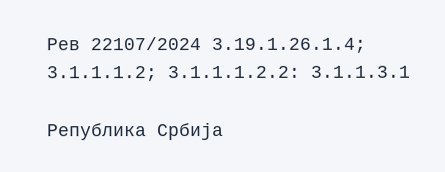Рев 22107/2024 3.19.1.26.1.4; 3.1.1.1.2; 3.1.1.1.2.2: 3.1.1.3.1

Република Србија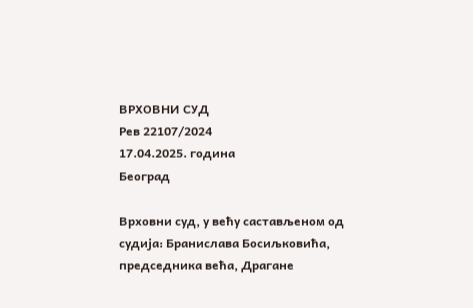ВРХОВНИ СУД
Рев 22107/2024
17.04.2025. година
Београд

Врховни суд, у већу састављеном од судија: Бранислава Босиљковића, председника већа, Драгане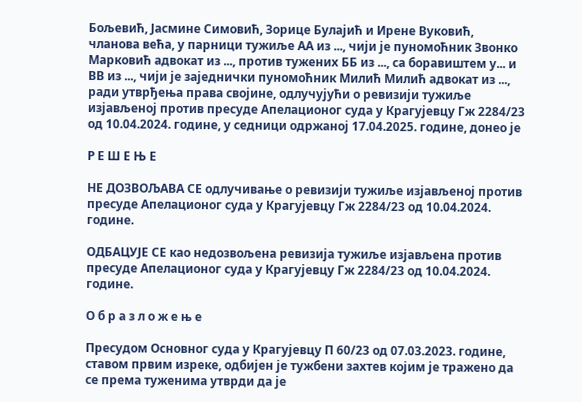Бољевић, Јасмине Симовић, Зорице Булајић и Ирене Вуковић, чланова већа, у парници тужиље АА из ..., чији је пуномоћник Звонко Марковић адвокат из ..., против тужених ББ из ..., са боравиштем у... и ВВ из ..., чији је заједнички пуномоћник Милић Милић адвокат из ..., ради утврђења права својине, одлучујући о ревизији тужиље изјављеној против пресуде Апелационог суда у Крагујевцу Гж 2284/23 од 10.04.2024. године, у седници одржаној 17.04.2025. године, донео је

Р Е Ш Е Њ Е

НЕ ДОЗВОЉАВА СЕ одлучивање о ревизији тужиље изјављеној против пресуде Апелационог суда у Крагујевцу Гж 2284/23 од 10.04.2024. године.

ОДБАЦУЈЕ СЕ као недозвољена ревизија тужиље изјављена против пресуде Апелационог суда у Крагујевцу Гж 2284/23 од 10.04.2024. године.

О б р а з л о ж е њ е

Пресудом Основног суда у Крагујевцу П 60/23 од 07.03.2023. године, ставом првим изреке, одбијен је тужбени захтев којим је тражено да се према туженима утврди да је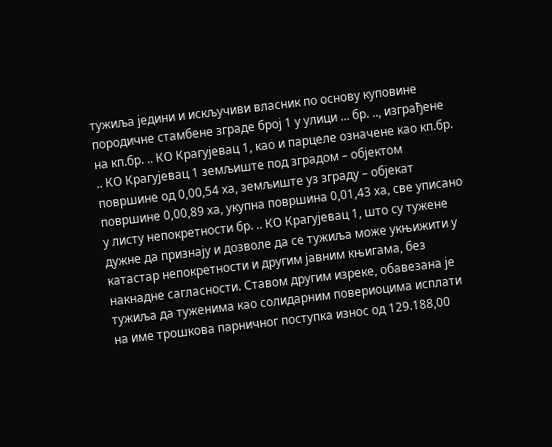тужиља једини и искључиви власник по основу куповине породичне стамбене зграде број 1 у улици ... бр. .., изграђене на кп.бр. .. КО Крагујевац 1, као и парцеле означене као кп.бр. .. КО Крагујевац 1 земљиште под зградом – објектом површине од 0,00,54 ха, земљиште уз зграду – објекат површине 0,00,89 ха, укупна површина 0,01,43 ха, све уписано у листу непокретности бр. .. КО Крагујевац 1, што су тужене дужне да признају и дозволе да се тужиља може укњижити у катастар непокретности и другим јавним књигама, без накнадне сагласности. Ставом другим изреке, обавезана је тужиља да туженима као солидарним повериоцима исплати на име трошкова парничног поступка износ од 129.188,00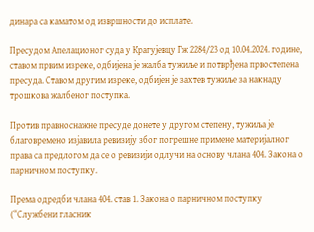динара са каматом од извршности до исплате.

Пресудом Апелационог суда у Крагујевцу Гж 2284/23 од 10.04.2024. године, ставом првим изреке, одбијена је жалба тужиље и потврђена првостепена пресуда. Ставом другим изреке, одбијен је захтев тужиље за накнаду трошкова жалбеног поступка.

Против правноснажне пресуде донете у другом степену, тужиља је благовремено изјавила ревизију због погрешне примене материјалног права са предлогом да се о ревизији одлучи на основу члана 404. Закона о парничном поступку.

Према одредби члана 404. став 1. Закона о парничном поступку (“Службени гласник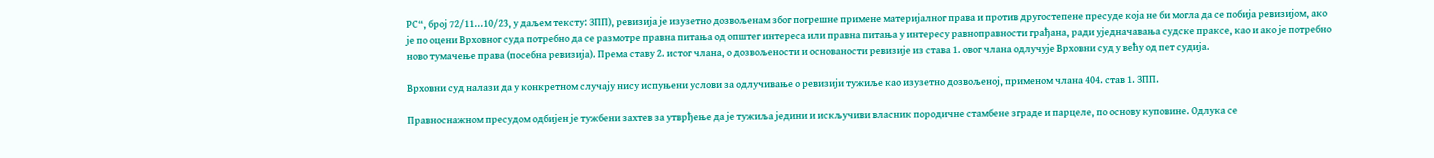РС“, број 72/11...10/23, у даљем тексту: ЗПП), ревизија је изузетно дозвољенам због погрешне примене материјалног права и против другостепене пресуде која не би могла да се побија ревизијом, ако је по оцени Врховног суда потребно да се размотре правна питања од општег интереса или правна питања у интересу равноправности грађана, ради уједначавања судске праксе, као и ако је потребно ново тумачење права (посебна ревизија). Према ставу 2. истог члана, о дозвољености и основаности ревизије из става 1. овог члана одлучује Врховни суд у већу од пет судија.

Врховни суд налази да у конкретном случају нису испуњени услови за одлучивање о ревизији тужиље као изузетно дозвољеној, применом члана 404. став 1. ЗПП.

Правноснажном пресудом одбијен је тужбени захтев за утврђење да је тужиља једини и искључиви власник породичне стамбене зграде и парцеле, по основу куповине. Одлука се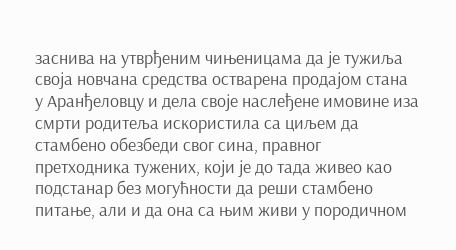заснива на утврђеним чињеницама да је тужиља своја новчана средства остварена продајом стана у Аранђеловцу и дела своје наслеђене имовине иза смрти родитеља искористила са циљем да стамбено обезбеди свог сина, правног претходника тужених, који је до тада живео као подстанар без могућности да реши стамбено питање, али и да она са њим живи у породичном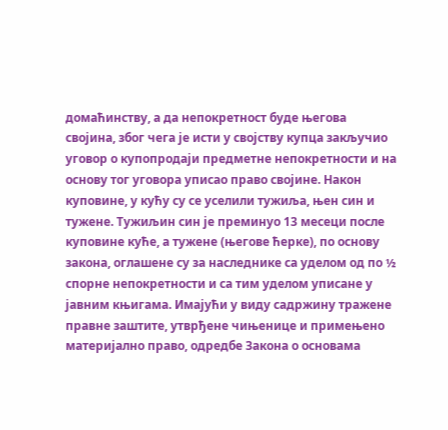домаћинству, а да непокретност буде његова својина, због чега је исти у својству купца закључио уговор о купопродаји предметне непокретности и на основу тог уговора уписао право својине. Након куповине, у кућу су се уселили тужиља, њен син и тужене. Тужиљин син је преминуо 13 месеци после куповине куће, а тужене (његове ћерке), по основу закона, оглашене су за наследнике са уделом од по ½ спорне непокретности и са тим уделом уписане у јавним књигама. Имајући у виду садржину тражене правне заштите, утврђене чињенице и примењено материјално право, одредбе Закона о основама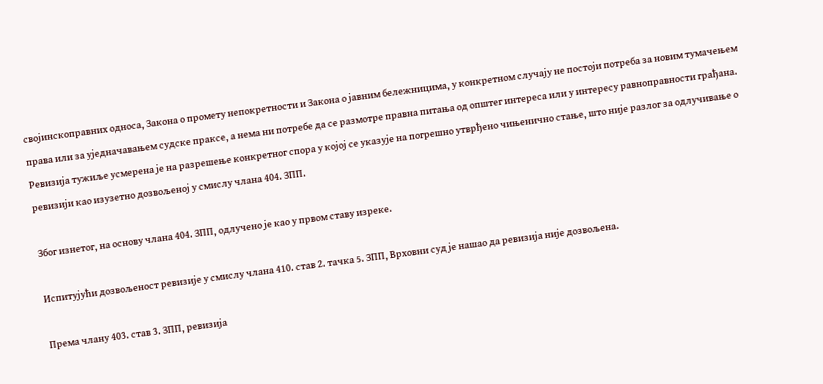својинскоправних односа, Закона о промету непокретности и Закона о јавним бележницима, у конкретном случају не постоји потреба за новим тумачењем права или за уједначавањем судске праксе, а нема ни потребе да се размотре правна питања од општег интереса или у интересу равноправности грађана. Ревизија тужиље усмерена је на разрешење конкретног спора у којој се указује на погрешно утврђено чињенично стање, што није разлог за одлучивање о ревизији као изузетно дозвољеној у смислу члана 404. ЗПП.

Због изнетог, на основу члана 404. ЗПП, одлучено је као у првом ставу изреке.

Испитујући дозвољеност ревизије у смислу члана 410. став 2. тачка 5. ЗПП, Врховни суд је нашао да ревизија није дозвољена.

Према члану 403. став 3. ЗПП, ревизија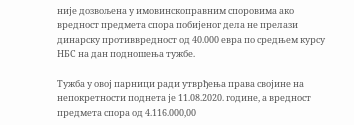није дозвољена у имовинскоправним споровима ако вредност предмета спора побијеног дела не прелази динарску противвредност од 40.000 евра по средњем курсу НБС на дан подношења тужбе.

Тужба у овој парници ради утврђења права својине на непокретности поднета је 11.08.2020. године, а вредност предмета спора од 4.116.000,00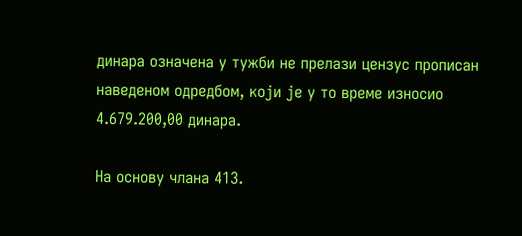динара означена у тужби не прелази цензус прописан наведеном одредбом, који је у то време износио 4.679.200,00 динара.

На основу члана 413.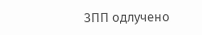ЗПП одлучено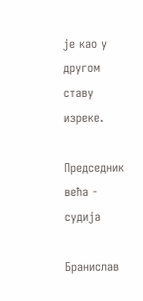је као у другом ставу изреке.

Председник већа - судија

Бранислав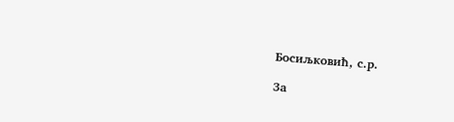Босиљковић, с.р.

За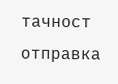тачност отправка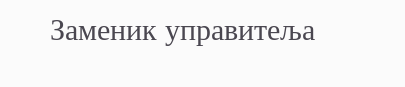Заменик управитеља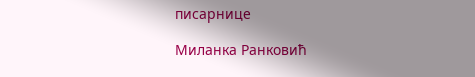писарнице

Миланка Ранковић